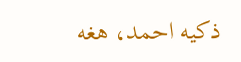ذکیه احمد، هغه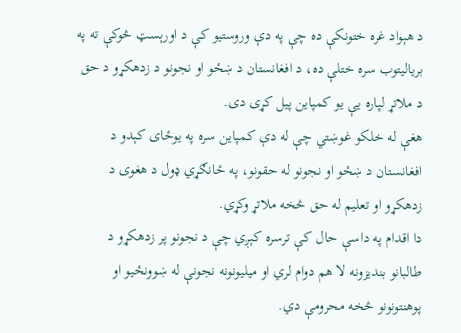د هېواد غره ختونکې ده چې په دې وروستیو کې د اورېسټ څوکې ته په بریالیتوب سره ختلې ده، د افغانستان د ښځو او نجونو د زدهکړو د حق د ملاتړ لپاره یې یو کمپاین پیل کړی دی.
هغې له خلکو غوښتي چې له دې کمپاین سره په یوځای کېدو د افغانستان د ښځو او نجونو له حقونو، په ځانګړي ډول د هغوی د زدهکړو او تعلیم له حق څخه ملاتړ وکړي.
دا اقدام په داسې حال کې ترسره کېږي چې د نجونو پر زدهکړو د طالبانو بندیزونه لا هم دوام لري او میلیونونه نجونې له ښوونځیو او پوهنتونونو څخه محرومې دي.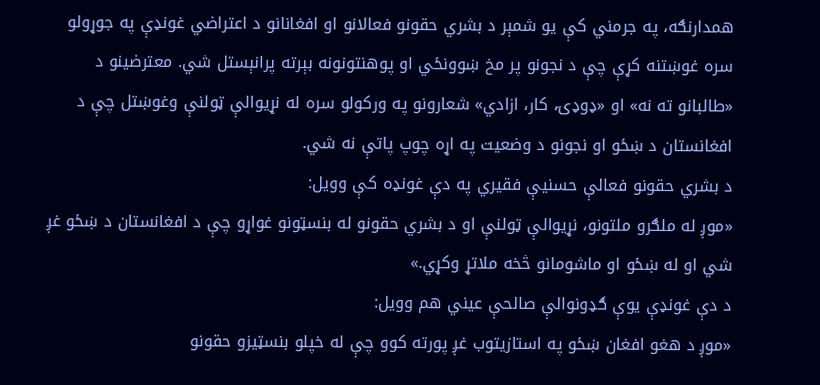همدارنګه، په جرمني کې یو شمېر د بشري حقونو فعالانو او افغانانو د اعتراضي غونډې په جوړولو سره غوښتنه کړې چې د نجونو پر مخ ښوونځي او پوهنتونونه بېرته پرانېستل شي. معترضینو د «طالبانو ته نه» او «ډوډۍ، کار، ازادي» شعارونو په ورکولو سره له نړیوالې ټولنې وغوښتل چې د افغانستان د ښځو او نجونو د وضعیت په اړه چوپ پاتې نه شي.
د بشري حقونو فعالې حسنیې فقیري په دې غونډه کې وویل:
«موږ له ملګرو ملتونو، نړیوالې ټولنې او د بشري حقونو له بنسټونو غواړو چې د افغانستان د ښځو غږ شي او له ښځو او ماشومانو څخه ملاتړ وکړي.»
د دې غونډې یوې ګډونوالې صالحې عیني هم وویل:
«موږ د هغو افغان ښځو په استازیتوب غږ پورته کوو چې له خپلو بنسټیزو حقونو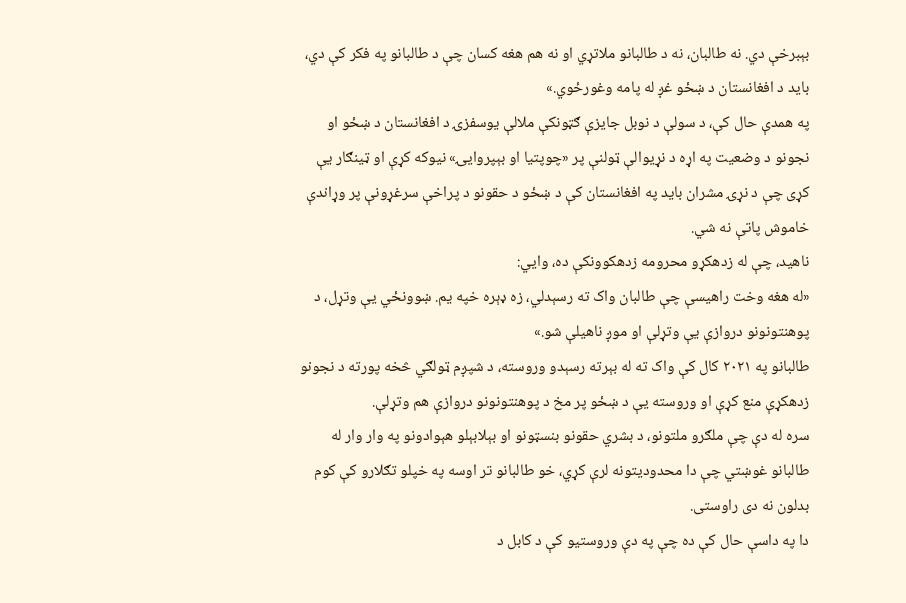بېبرخې دي. نه طالبان، نه د طالبانو ملاتړي او نه هم هغه کسان چې د طالبانو په فکر کې دي، باید د افغانستان د ښځو غږ له پامه وغورځوي.»
په همدې حال کې، د سولې د نوبل جایزې ګټونکې ملالې یوسفزۍ د افغانستان د ښځو او نجونو د وضعیت په اړه د نړیوالې ټولنې پر «چوپتیا او بېپروايۍ» نیوکه کړې او ټینګار یې کړی چې د نړۍ مشران باید په افغانستان کې د ښځو د حقونو د پراخې سرغړونې پر وړاندې خاموش پاتې نه شي.
ناهید، چې له زدهکړو محرومه زدهکوونکې ده، وایي:
«له هغه وخت راهیسې چې طالبان واک ته رسېدلي، زه ډېره خپه یم. ښوونځي یې وتړل، د پوهنتونونو دروازې یې وتړلې او موږ ناهیلې شو.»
طالبانو په ۲۰۲۱ کال کې واک ته له بېرته رسېدو وروسته، د شپږم ټولګي څخه پورته د نجونو زدهکړې منع کړې او وروسته یې د ښځو پر مخ د پوهنتونونو دروازې هم وتړلې.
سره له دې چې ملګرو ملتونو، د بشري حقونو بنسټونو او بېلابېلو هېوادونو په وار وار له طالبانو غوښتي چې دا محدودیتونه لرې کړي، خو طالبانو تر اوسه په خپلو تګلارو کې کوم بدلون نه دی راوستی.
دا په داسې حال کې ده چې په دې وروستیو کې د کابل د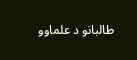طالبانو د علماوو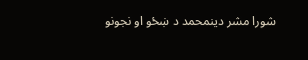شورا مشر دینمحمد د ښځو او نجونو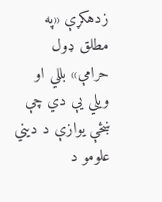زدهکړې «په مطلق ډول حرامې» بللي او ویلي یې دي چې ښځې یوازې د دیني علومو د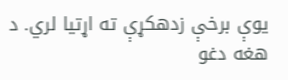یوې برخې زدهکړې ته اړتیا لري. د هغه دغو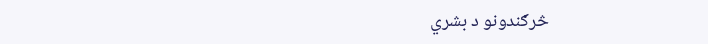څرګندونو د بشري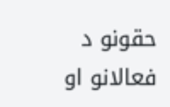حقونو د فعالانو او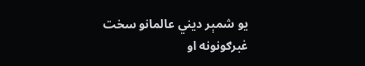یو شمېر دیني عالمانو سخت غبرګونونه او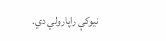نیوکې راپارولي دي.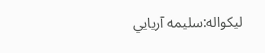لیکواله:سلیمه آریایي